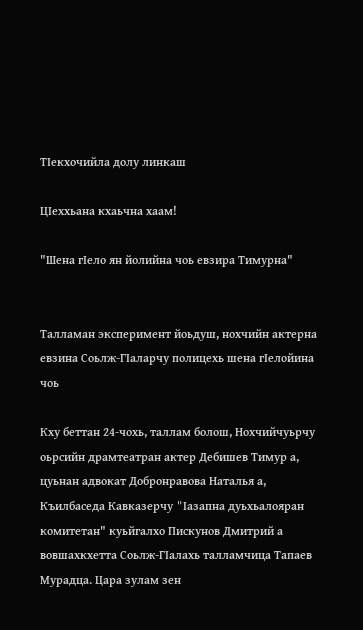ТIекхочийла долу линкаш

ЦIеххьана кхаьчна хаам!

"Шена гIело ян йолийна чоь евзира Тимурна"


Талламан эксперимент йоьдуш, нохчийн актерна евзина Соьлж-ГIаларчу полицехь шена гIелойина чоь

Кху беттан 24-чохь, таллам болош, Нохчийчуьрчу оьрсийн драмтеатран актер Дебишев Тимур а, цуьнан адвокат Добронравова Наталья а, Къилбаседа Кавказерчу "Iазапна дуьхьалояран комитетан" куьйгалхо Пискунов Дмитрий а вовшахкхетта Соьлж-ГIалахь талламчица Тапаев Мурадца. Цара зулам зен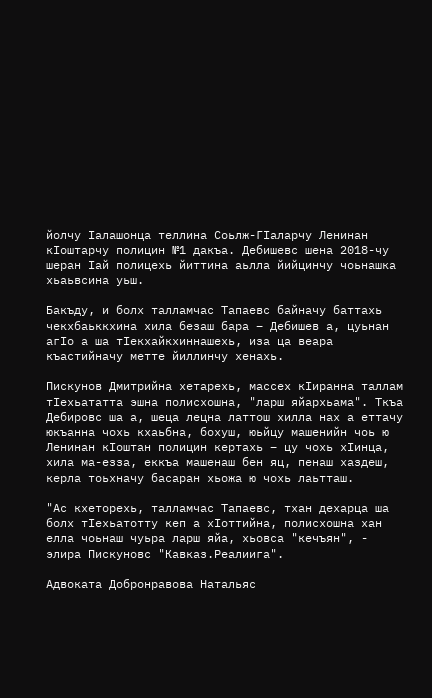йолчу Iалашонца теллина Соьлж-ГIаларчу Ленинан кIоштарчу полицин №1 дакъа. Дебишевс шена 2018-чу шеран Iай полицехь йиттина аьлла йийцинчу чоьнашка хьаьвсина уьш.

Бакъду, и болх талламчас Тапаевс байначу баттахь чекхбаьккхина хила безаш бара – Дебишев а, цуьнан агIо а ша тIекхайкхиннашехь, иза ца веара къастийначу метте йиллинчу хенахь.

Пискунов Дмитрийна хетарехь, массех кIиранна таллам тIехьататта эшна полисхошна, "ларш яйархьама". Ткъа Дебировс ша а, шеца лецна латтош хилла нах а еттачу юкъанна чохь кхаьбна, бохуш, юьйцу машенийн чоь ю Ленинан кIоштан полицин кертахь – цу чохь хIинца, хила ма-езза, еккъа машенаш бен яц, пенаш хаздеш, керла тоьхначу басаран хьожа ю чохь лаьтташ.

"Ас кхеторехь, талламчас Тапаевс, тхан дехарца ша болх тIехьатотту кеп а хIоттийна, полисхошна хан елла чоьнаш чуьра ларш яйа, хьовса "кечъян", - элира Пискуновс "Кавказ.Реалиига".

Адвоката Добронравова Натальяс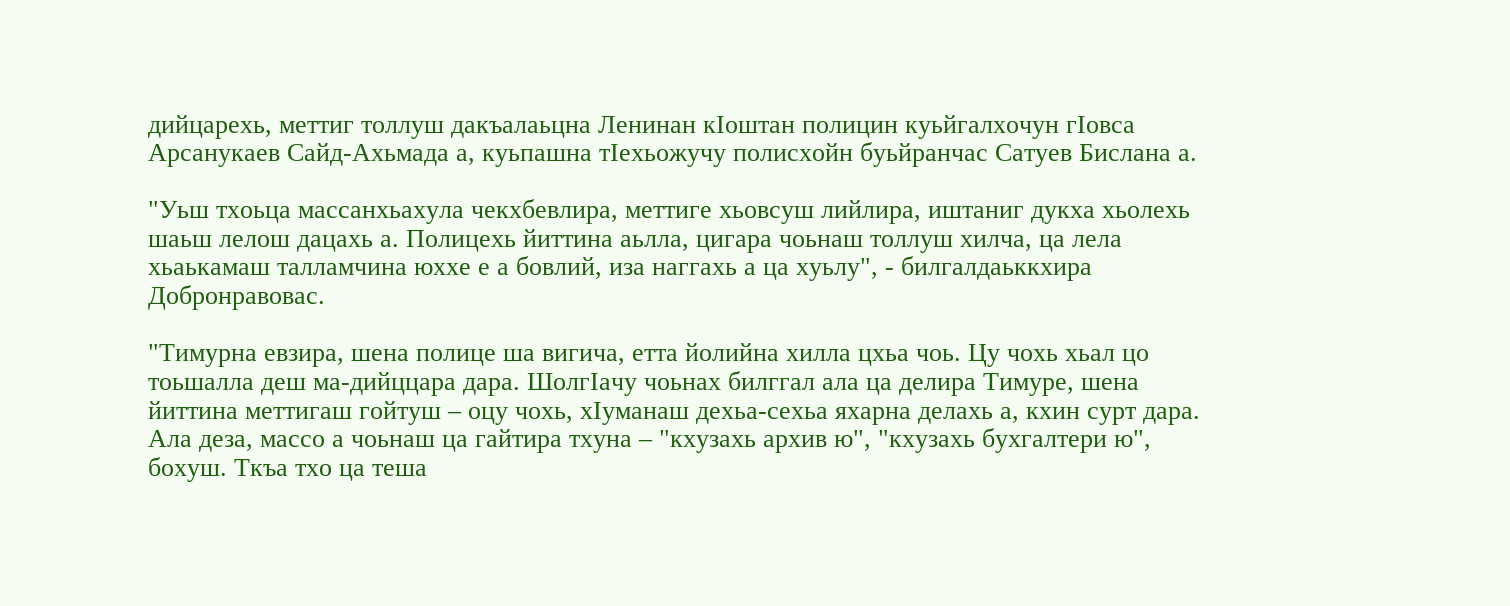дийцарехь, меттиг толлуш дакъалаьцна Ленинан кIоштан полицин куьйгалхочун гIовса Арсанукаев Сайд-Ахьмада а, куьпашна тIехьожучу полисхойн буьйранчас Сатуев Бислана а.

"Уьш тхоьца массанхьахула чекхбевлира, меттиге хьовсуш лийлира, иштаниг дукха хьолехь шаьш лелош дацахь а. Полицехь йиттина аьлла, цигара чоьнаш толлуш хилча, ца лела хьаькамаш талламчина юххе е а бовлий, иза наггахь а ца хуьлу", - билгалдаьккхира Добронравовас.

"Тимурна евзира, шена полице ша вигича, етта йолийна хилла цхьа чоь. Цу чохь хьал цо тоьшалла деш ма-дийццара дара. ШолгIачу чоьнах билггал ала ца делира Тимуре, шена йиттина меттигаш гойтуш – оцу чохь, хIуманаш дехьа-сехьа яхарна делахь а, кхин сурт дара. Ала деза, массо а чоьнаш ца гайтира тхуна – "кхузахь архив ю", "кхузахь бухгалтери ю", бохуш. Ткъа тхо ца теша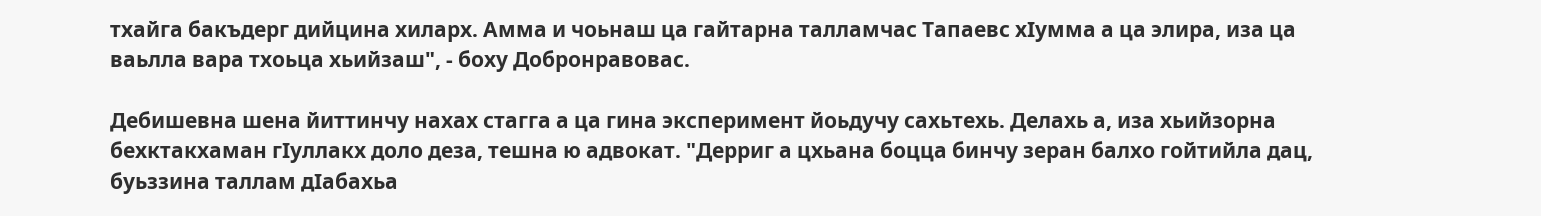тхайга бакъдерг дийцина хиларх. Амма и чоьнаш ца гайтарна талламчас Тапаевс хIумма а ца элира, иза ца ваьлла вара тхоьца хьийзаш", - боху Добронравовас.

Дебишевна шена йиттинчу нахах стагга а ца гина эксперимент йоьдучу сахьтехь. Делахь а, иза хьийзорна бехктакхаман гIуллакх доло деза, тешна ю адвокат. "Дерриг а цхьана боцца бинчу зеран балхо гойтийла дац, буьззина таллам дIабахьа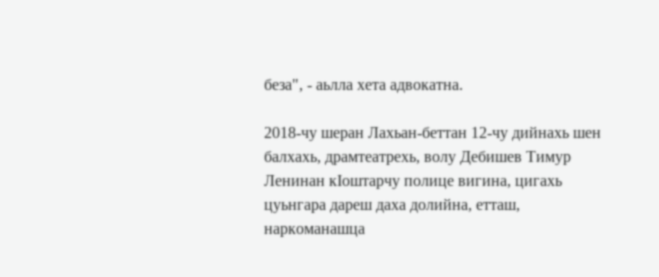беза", - аьлла хета адвокатна.

2018-чу шеран Лахьан-беттан 12-чу дийнахь шен балхахь, драмтеатрехь, волу Дебишев Тимур Ленинан кIоштарчу полице вигина, цигахь цуьнгара дареш даха долийна, етташ, наркоманашца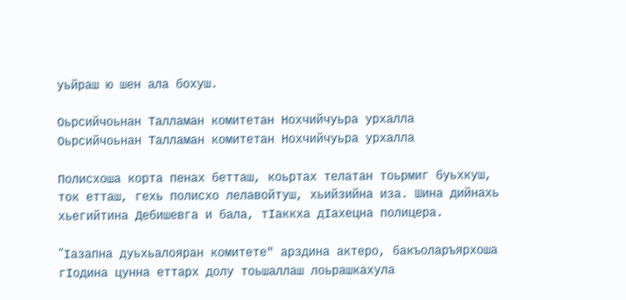уьйраш ю шен ала бохуш.

Оьрсийчоьнан Талламан комитетан Нохчийчуьра урхалла
Оьрсийчоьнан Талламан комитетан Нохчийчуьра урхалла

Полисхоша корта пенах бетташ, коьртах телатан тоьрмиг буьхкуш, ток етташ, гехь полисхо лелавойтуш, хьийзийна иза. Шина дийнахь хьегийтина Дебишевга и бала, тIаккха дIахецна полицера.

"Iазапна дуьхьалояран комитете" арздина актеро, бакъоларъярхоша гIодина цунна еттарх долу тоьшаллаш лоьрашкахула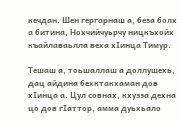кечдан. Шен гергарнаш а, беза болх а битина, Нохчийчуьрчу ницкъхойх къайлаваьлла веха хIинца Тимур.

Тешаш а, тоьшаллаш а доллушехь, дац айдина бехктакхаман дов хIинца а. Цул совнах, кхузза дехна цо дов гIаттор, амма дуьхьало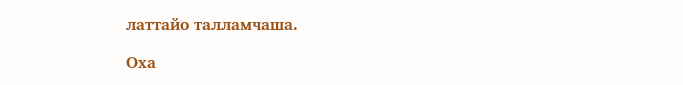латтайо талламчаша.

Оха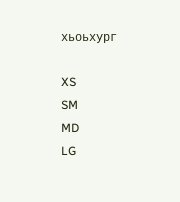хьоьхург

XS
SM
MD
LG